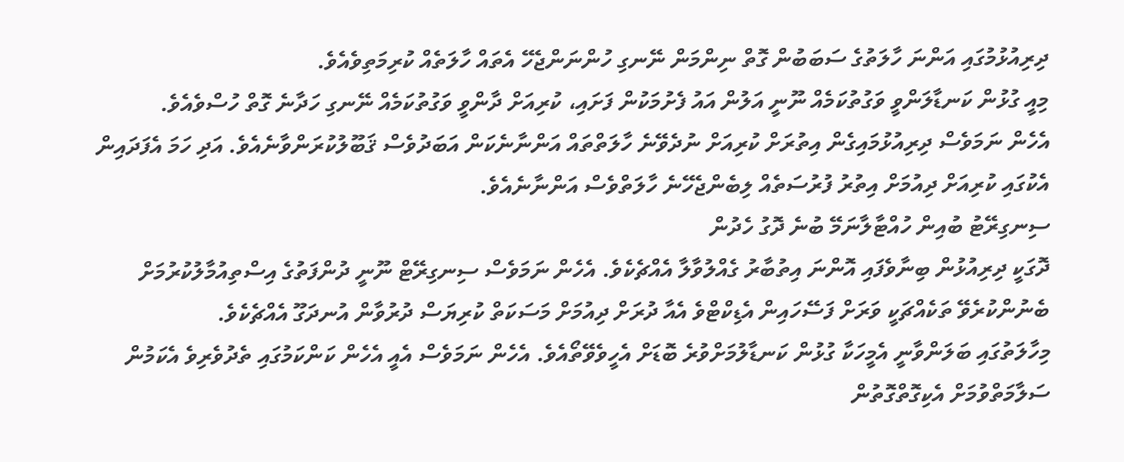ދިރިއުޅުމުގައި އަންނަ ހާލަތުގެ ސަބަބުން ގޮތް ނިންމަން ނޭނގި ހުންނަންޖެހޭ އެތައް ހާލަތެއް ކުރިމަތިވެއެވެ.
މިއީ ގުޅުން ކަނޑާލަންވީ ވަގުތުކަމެއް ނޫނީ އަލުން އައު ފެށުމަކުން ފަށައި، ކުރިއަށް ދާންވީ ވަގުތުކަމެއް ނޭނގި ހަދާނެ ގޮތް ހުސްވެއެވެ.
އެހެން ނަމަވެސް ދިރިއުޅުމައިގެން އިތުރަށް ކުރިއަށް ނުދެވޭނެ ހާލަތްތައް އަންނާނެކަން އަބަދުވެސް ޤަބޫލުކުރަންވާނެއެވެ. އަދި ހަމަ އެފަދައިން އެކުގައި ކުރިއަށް ދިއުމަށް އިތުރު ފުރުސަތެއް ލިބެންޖެހޭނެ ހާލަތްވެސް އަންނާނެއެވެ.
ސިނގިރޭޓު ބުއިން ހުއްޓާލާނަމޭ ބުނެ ދޮގު ހެދުން
ދޮގަކީ ދިރިއުޅުން ބިނާވެފައި އޮންނަ އިތުބާރު ގެއްލުވާލާ އެއްޗެކެވެ. އެހެން ނަމަވެސް ސިނގިރޭޓް ނޫނީ ދުންފަތުގެ އިސްތިއުމާލުކުރުމަށް ބެނުންކުރެވޭ ތަކެއްޗަކީ ވަރަށް ފަސޭހައިން އެޑިކްޓްވެ އެއާ ދުރަށް ދިއުމަށް މަސަކަތް ކުރިޔަސް ދުރުވާން އުނދަގޫ އެއްޗެކެވެ.
މިހާލަތުގައި ބަލަންވާނީ އެމީހަކާ ގުޅުން ކަނޑާލުމަށްވުރެ ބޮޑަށް އެހީވެވޭތޯއެވެ. އެހެން ނަމަވެސް އެއީ އެހެން ކަންކަމުގައި ތެދުވެރިވެ އެކަމުން ސަލާމަތްވުމަށް އެކިގޮތްގޮތުން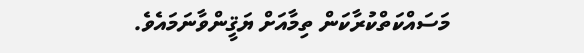މަސައްކަތްކުރާކަން ތިމާއަށް ޔަޤީންވާނަމައެވެ.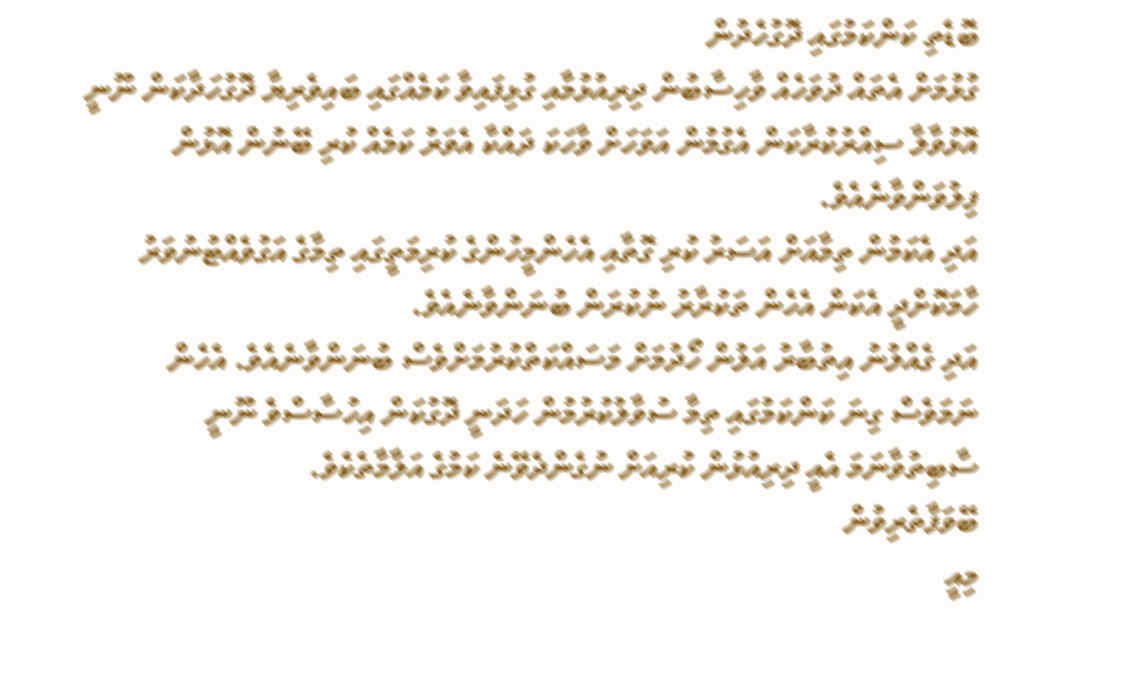ބޮޑެތި ކަންކަމުގައި ދޮގުހެދުން
ގުޅުމަށް އެތައް ދުވަހެއް ވާހިސާބުން ދިރިއުޅުމާއި ގުޅިފައިވާ ކަމެއްގައި ބައިވެރިޔާ ދޮގުހަދާކަން ނޫނީ އޮޅުވާލާ ސިއްރުކުރާކަން އެގުމުން އަވަހަށް ވާހަކަ ދައްކާ އެވަރު ކަމެއް ކުރި ބޭނުން އޮޅުން ފިލުވަންވާނެއެވެ.
އަދި އެކަމުން ތިމާއަށް އަސަރު ކުރި ގޮތާއި އެހެންމީހުންގެ ކުރިމަތީގައި ތިމާގެ އަގުވެއްޓުނުވަރު ހާމަކޮށްދީ އެކަން އެހެން ތަކުރާރު ނުކުރަން ބުނަންވާނެއެވެ.
އަދި ގެއްލުނު އިތުބާރު އަލުން ހޯދުމަށް މަސައްކަތްކުރުމަށްވެސް ބުނަންވާނެއެވެ. އެހެން ނަމަވެސް ގިނަ ކަންކަމުގައި ތިމާ ސުވާލުކުރުމުން ހަދަނީ ދޮގުކަން އިހުސާސްވެ ނޫނީ ސާބިތުވާނަމަ އެއީ ދިރިއުޅުން ކުރިއަށް ނުގެންދެވޭނެ ކަމުގެ އަލާމާތެކެވެ.
ބޭވަފާތެރިވުން
މިއީ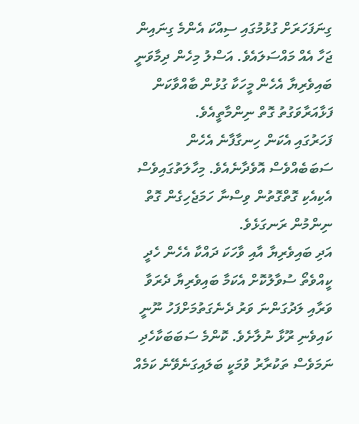ގިނަފަހަރަށް ގުޅުމުގައި ސިއްކަ އެންމެ ގިނައިން ޖަހާ އެއް މައްސަލައެވެ. އަސްލު މިހެން ދިމާވަނީ ބައިވެރިޔާ އެހެން މީހަކާ ގުޅުން ބާއްވާކަން ފަޅާއަރާވަގުތު ގޮތް ނިންމާތީއެވެ.
ފަހަރުގައި އެކަން ހިނގާފާނެ އެހެން ސަބަބެއްވެސް އޮވެދާނެއެވެ. މިހާލަތުގައިވެސް އެކިއެކި ގޮތްގޮތުން ވިސްނާ ހަމަޖެހިގެން ގޮތް ނިންމުން ރަނގަޅެވެ.
އަދި ބައިވެރިޔާ އާއި ވާހަކަ ދައްކާ އެހެން ހެދީ ކީއްވެތޯ ސުވާލުކޮށް އެކަމާ ބައިވެރިޔާ ދެރަވާ ވަރާއި ލަދުގަންނަ ވަރު ދެނެގަތުމަށްފަހު ނޫނީ ކައިވެނި ރޫޅާ ނުލާށެވެ. ކޮންމެ ސަބަބަކާހެދި ނަމަވެސް ތަކުރާރު ވުމަކީ ބަލައިގަނެވޭނެ ކަމެއް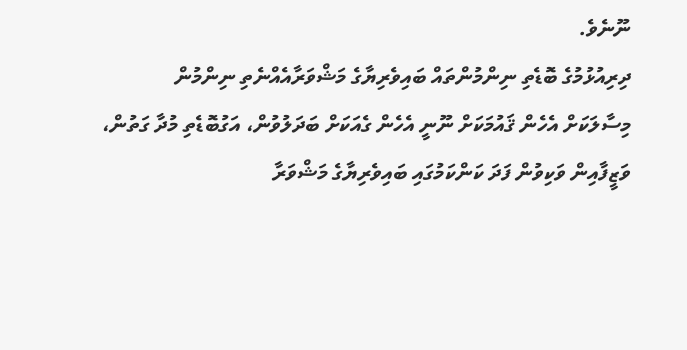ނޫނެވެ.
ދިރިއުޅުމުގެ ބޮޑެތި ނިންމުންތައް ބައިވެރިޔާގެ މަޝްވަރާއެއްނެތި ނިންމުން
މިސާލަކަށް އެހެން ޤައުމަކަށް ނޫނީ އެހެން ގެއަކަށް ބަދަލުވުން، އަގުބޮޑެތި މުދާ ގަތުން، ވަޒީފާއިން ވަކިވުން ފަދަ ކަންކަމުގައި ބައިވެރިޔާގެ މަޝްވަރާ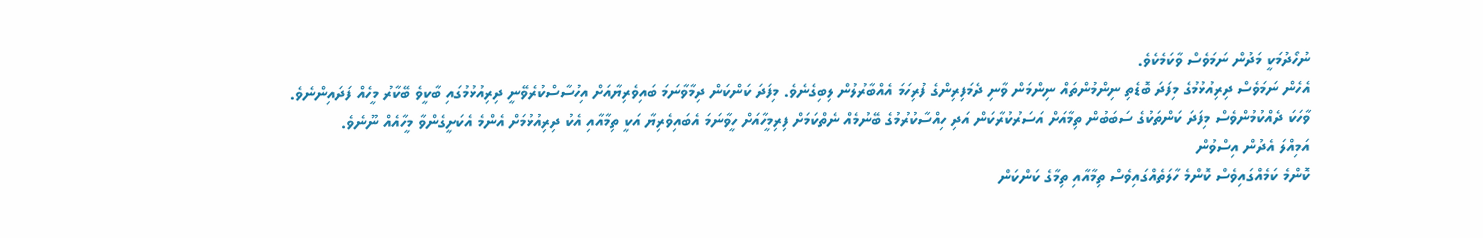ނުހޯދުމަކީ މަދުން ނަމަވެސް ވާކަމެކެވެ.
އެހެން ނަމަވެސް ދިރިއުޅުމުގެ މިފަދަ ބޮޑެތި ނިންމުންތައް ނިންމަން ވާނި ދެމަފިރިންގެ ފުރިހަމަ އެއްބާރުލުން ލިބިގެނެވެ. މިފަދަ ކަންކަން ދިމާވާނަމަ ބައިވެރިޔާއަށް އިހުސާސްކުރެވޭނީ ދިރިއުޅުމުގައި ބާކީވެ ބޭކާރު މީހެއް ފަދައިންނެވެ.
ވާހަކަ ދެއްކުމުންވެސް މިފަދަ ކަންތަކުގެ ސަބަބުން ތިމާއަށް އަސަރުކުރާކަން އަދި ހިއްސާކުރުމުގެ ބޭނުމެއް ނެތްކަމަށް ފިރިމީހާއަށް ހީވާނަމަ އެބައިވެރިޔާ އަކީ ތިމާއާއި އެކު ދިރިއުޅުމަށް އެންމެ އެކަށީގެންވާ މީހާއެއް ނޫނެވެ.
އަމިއްލަ އެދުން އިސްވުން
ކޮންމެ ކަމެއްގައިވެސް ކޮންމެ ހާލަތެއްގައިވެސް ތިމާއާއި ތިމާގެ ކަންކަން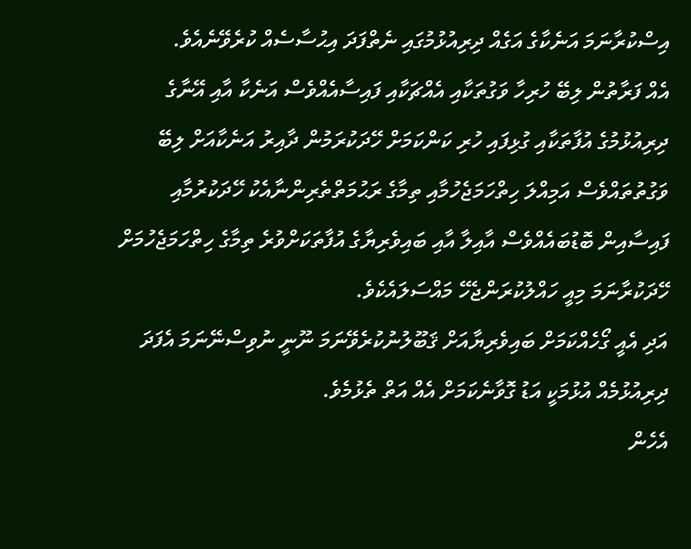އިސްކުރާނަމަ އަނެކާގެ އަގެއް ދިރިއުޅުމުގައި ނެތްފަދަ އިޙުސާސެއް ކުރެވޭނެއެވެ.
އެއް ފަރާތުން ލިބޭ ހުރިހާ ވަގުތަކާއި އެއްޗަކާއި ފައިސާއެއްވެސް އަނެކާ އާއި އޭނާގެ ދިރިއުޅުމުގެ އުފާތަކާއި ގުޅިފައި ހުރި ކަންކަމަށް ހޭދަކުރަމުން ދާއިރު އަނެކާއަށް ލިބޭ ވަގުތުތައްވެސް އަމިއްލަ ހިތްހަމަޖެހުމާއި ތިމާގެ ރަޙުމަތްތެރިންނާއެކު ހޭދަކުރުމާއި ފައިސާއިން ބޮޑުބައެއްވެސް އާއިލާ އާއި ބައިވެރިޔާގެ އުފާތަކަށްވުރެ ތިމާގެ ހިތްހަމަޖެހުމަށް ހޭދަކުރާނަމަ މިއީ ހައްލުކުރަންޖެހޭ މައްސަލައެކެވެ.
އަދި އެއީ ގޯހެއްކަމަށް ބައިވެރިޔާއަށް ޤަބޫލުނުކުރެވޭނަމަ ނޫނީ ނުވިސްނޭނަމަ އެފަދަ ދިރިއުޅުމެއް އުޅުމަކީ އަޑު ގޮވާނެކަމަށް އެއް އަތް ތެޅުމެވެ.
އެހެން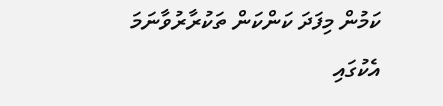ކަމުން މިފަދަ ކަންކަން ތަކުރާރުވާނަމަ އެކުގައި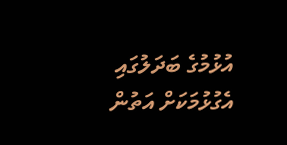އުޅުމުގެ ބަދަލުގައި އެގުޅުމަކަށް އަތުން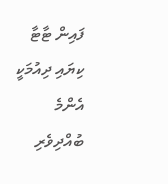ފައިން ޓާޓާ ކިޔައި ދިއުމަކީ އެންމެ ބުއްދިވެރި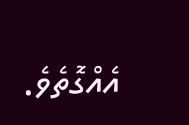އެއްގޮތެވެ.